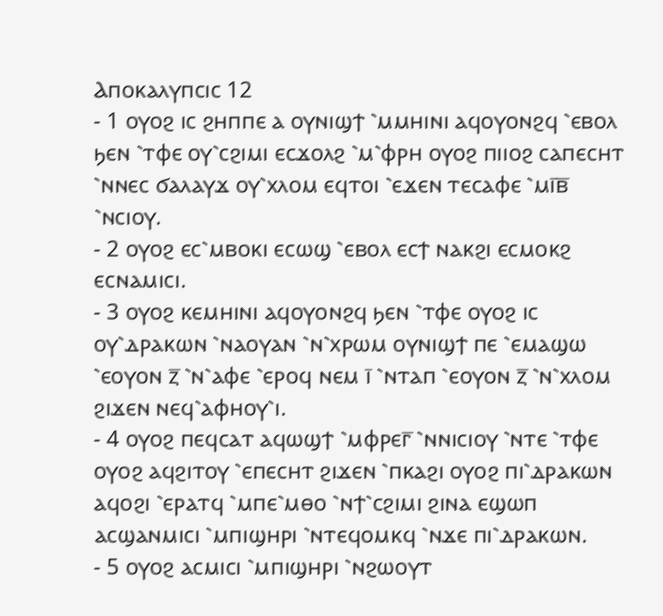Ⲁⲡⲟⲕⲁⲗⲩⲡⲥⲓⲥ 12
- 1 ⲟⲩⲟϩ ⲓⲥ ϩⲏⲡⲡⲉ ⲁ ⲟⲩⲛⲓϣϯ ⳿ⲙⲙⲏⲓⲛⲓ ⲁϥⲟⲩⲟⲛϩϥ ⳿ⲉⲃⲟⲗ ϧⲉⲛ ⳿ⲧⲫⲉ ⲟⲩ⳿ⲥϩⲓⲙⲓ ⲉⲥϫⲟⲗϩ ⳿ⲙ⳿ⲫⲣⲏ ⲟⲩⲟϩ ⲡⲓⲓⲟϩ ⲥⲁⲡⲉⲥⲏⲧ ⳿ⲛⲛⲉⲥ ϭⲁⲗⲁⲩϫ ⲟⲩ⳿ⲭⲗⲟⲙ ⲉϥⲧⲟⲓ ⳿ⲉϫⲉⲛ ⲧⲉⲥⲁⲫⲉ ⳿ⲙⲓ̅ⲃ̅ ⳿ⲛⲥⲓⲟⲩ.
- 2 ⲟⲩⲟϩ ⲉⲥ⳿ⲙⲃⲟⲕⲓ ⲉⲥⲱϣ ⳿ⲉⲃⲟⲗ ⲉⲥϯ ⲛⲁⲕϩⲓ ⲉⲥⲙⲟⲕϩ ⲉⲥⲛⲁⲙⲓⲥⲓ.
- 3 ⲟⲩⲟϩ ⲕⲉⲙⲏⲓⲛⲓ ⲁϥⲟⲩⲟⲛϩϥ ϧⲉⲛ ⳿ⲧⲫⲉ ⲟⲩⲟϩ ⲓⲥ ⲟⲩ⳿ⲇⲣⲁⲕⲱⲛ ⳿ⲛⲁⲟⲩⲁⲛ ⳿ⲛ⳿ⲭⲣⲱⲙ ⲟⲩⲛⲓϣϯ ⲡⲉ ⳿ⲉⲙⲁϣⲱ ⳿ⲉⲟⲩⲟⲛ ⲍ̅ ⳿ⲛ⳿ⲁⲫⲉ ⳿ⲉⲣⲟϥ ⲛⲉⲙ ⲓ̅ ⳿ⲛⲧⲁⲡ ⳿ⲉⲟⲩⲟⲛ ⲍ̅ ⳿ⲛ⳿ⲭⲗⲟⲙ ϩⲓϫⲉⲛ ⲛⲉϥ⳿ⲁⲫⲏⲟⲩ⳿ⲓ.
- 4 ⲟⲩⲟϩ ⲡⲉϥⲥⲁⲧ ⲁϥⲱϣϯ ⳿ⲙⲫⲣⲉⲅ̅ ⳿ⲛⲛⲓⲥⲓⲟⲩ ⳿ⲛⲧⲉ ⳿ⲧⲫⲉ ⲟⲩⲟϩ ⲁϥϩⲓⲧⲟⲩ ⳿ⲉⲡⲉⲥⲏⲧ ϩⲓϫⲉⲛ ⳿ⲡⲕⲁϩⲓ ⲟⲩⲟϩ ⲡⲓ⳿ⲇⲣⲁⲕⲱⲛ ⲁϥⲟϩⲓ ⳿ⲉⲣⲁⲧϥ ⳿ⲙⲡⲉ⳿ⲙⲑⲟ ⳿ⲛϯ⳿ⲥϩⲓⲙⲓ ϩⲓⲛⲁ ⲉϣⲱⲡ ⲁⲥϣⲁⲛⲙⲓⲥⲓ ⳿ⲙⲡⲓϣⲏⲣⲓ ⳿ⲛⲧⲉϥⲟⲙⲕϥ ⳿ⲛϫⲉ ⲡⲓ⳿ⲇⲣⲁⲕⲱⲛ.
- 5 ⲟⲩⲟϩ ⲁⲥⲙⲓⲥⲓ ⳿ⲙⲡⲓϣⲏⲣⲓ ⳿ⲛϩⲱⲟⲩⲧ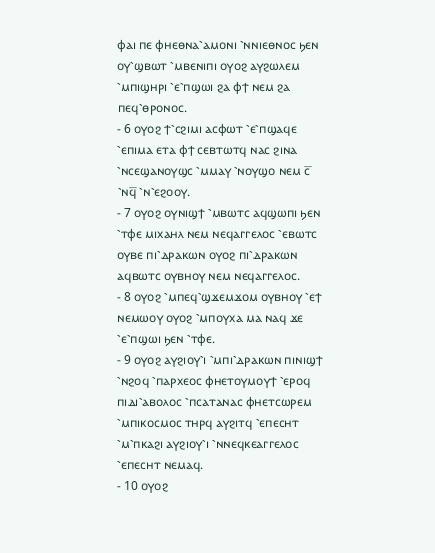ⲫⲁⲓ ⲡⲉ ⲫⲏⲉⲑⲛⲁ⳿ⲁⲙⲟⲛⲓ ⳿ⲛⲛⲓⲉⲑⲛⲟⲥ ϧⲉⲛ ⲟⲩ⳿ϣⲃⲱⲧ ⳿ⲙⲃⲉⲛⲓⲡⲓ ⲟⲩⲟϩ ⲁⲩϩⲱⲗⲉⲙ ⳿ⲙⲡⲓϣⲏⲣⲓ ⳿ⲉ⳿ⲡϣⲱⲓ ϩⲁ ⲫϯ ⲛⲉⲙ ϩⲁ ⲡⲉϥ⳿ⲑⲣⲟⲛⲟⲥ.
- 6 ⲟⲩⲟϩ ϯ⳿ⲥϩⲓⲙⲓ ⲁⲥⲫⲱⲧ ⳿ⲉ⳿ⲡϣⲁϥⲉ ⳿ⲉⲡⲓⲙⲁ ⲉⲧⲁ ⲫϯ ⲥⲉⲃⲧⲱⲧϥ ⲛⲁⲥ ϩⲓⲛⲁ ⳿ⲛⲥⲉϣⲁⲛⲟⲩϣⲥ ⳿ⲙⲙⲁⲩ ⳿ⲛⲟⲩϣⲟ ⲛⲉⲙ ⲥ̅ ⳿ⲛϥ̅ ⳿ⲛ⳿ⲉϩⲟⲟⲩ.
- 7 ⲟⲩⲟϩ ⲟⲩⲛⲓϣϯ ⳿ⲙⲃⲱⲧⲥ ⲁϥϣⲱⲡⲓ ϧⲉⲛ ⳿ⲧⲫⲉ ⲙⲓⲭⲁⲏⲗ ⲛⲉⲙ ⲛⲉϥⲁⲅⲅⲉⲗⲟⲥ ⳿ⲉⲃⲱⲧⲥ ⲟⲩⲃⲉ ⲡⲓ⳿ⲇⲣⲁⲕⲱⲛ ⲟⲩⲟϩ ⲡⲓ⳿ⲇⲣⲁⲕⲱⲛ ⲁϥⲃⲱⲧⲥ ⲟⲩⲃⲏⲟⲩ ⲛⲉⲙ ⲛⲉϥⲁⲅⲅⲉⲗⲟⲥ.
- 8 ⲟⲩⲟϩ ⳿ⲙⲡⲉϥ⳿ϣϫⲉⲙϫⲟⲙ ⲟⲩⲃⲏⲟⲩ ⳿ⲉϯ ⲛⲉⲙⲱⲟⲩ ⲟⲩⲟϩ ⳿ⲙⲡⲟⲩⲭⲁ ⲙⲁ ⲛⲁϥ ϫⲉ ⳿ⲉ⳿ⲡϣⲱⲓ ϧⲉⲛ ⳿ⲧⲫⲉ.
- 9 ⲟⲩⲟϩ ⲁⲩϩⲓⲟⲩ⳿ⲓ ⳿ⲙⲡⲓ⳿ⲇⲣⲁⲕⲱⲛ ⲡⲓⲛⲓϣϯ ⳿ⲛϩⲟϥ ⳿ⲡⲁⲣⲭⲉⲟⲥ ⲫⲏⲉⲧⲟⲩⲙⲟⲩϯ ⳿ⲉⲣⲟϥ ⲡⲓⲇⲓ⳿ⲁⲃⲟⲗⲟⲥ ⳿ⲡⲥⲁⲧⲁⲛⲁⲥ ⲫⲏⲉⲧⲥⲱⲣⲉⲙ ⳿ⲙⲡⲓⲕⲟⲥⲙⲟⲥ ⲧⲏⲣϥ ⲁⲩϩⲓⲧϥ ⳿ⲉⲡⲉⲥⲏⲧ ⳿ⲙ⳿ⲡⲕⲁϩⲓ ⲁⲩϩⲓⲟⲩ⳿ⲓ ⳿ⲛⲛⲉϥⲕⲉⲁⲅⲅⲉⲗⲟⲥ ⳿ⲉⲡⲉⲥⲏⲧ ⲛⲉⲙⲁϥ.
- 10 ⲟⲩⲟϩ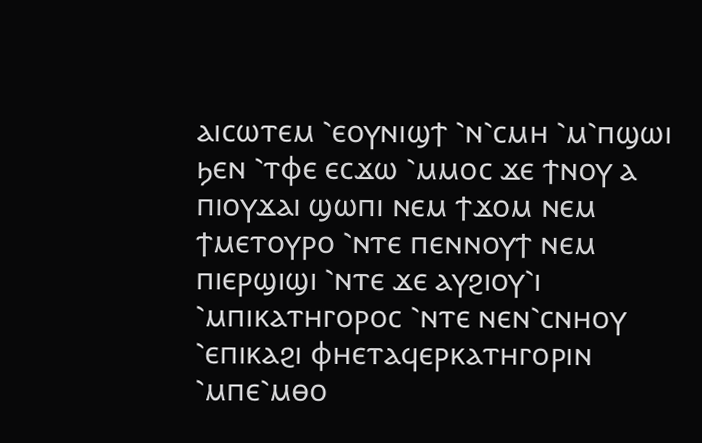ⲁⲓⲥⲱⲧⲉⲙ ⳿ⲉⲟⲩⲛⲓϣϯ ⳿ⲛ⳿ⲥⲙⲏ ⳿ⲙ⳿ⲡϣⲱⲓ ϧⲉⲛ ⳿ⲧⲫⲉ ⲉⲥϫⲱ ⳿ⲙⲙⲟⲥ ϫⲉ ϯⲛⲟⲩ ⲁ ⲡⲓⲟⲩϫⲁⲓ ϣⲱⲡⲓ ⲛⲉⲙ ϯϫⲟⲙ ⲛⲉⲙ ϯⲙⲉⲧⲟⲩⲣⲟ ⳿ⲛⲧⲉ ⲡⲉⲛⲛⲟⲩϯ ⲛⲉⲙ ⲡⲓⲉⲣϣⲓϣⲓ ⳿ⲛⲧⲉ ϫⲉ ⲁⲩϩⲓⲟⲩ⳿ⲓ ⳿ⲙⲡⲓⲕⲁⲧⲏⲅⲟⲣⲟⲥ ⳿ⲛⲧⲉ ⲛⲉⲛ⳿ⲥⲛⲏⲟⲩ ⳿ⲉⲡⲓⲕⲁϩⲓ ⲫⲏⲉⲧⲁϥⲉⲣⲕⲁⲧⲏⲅⲟⲣⲓⲛ ⳿ⲙⲡⲉ⳿ⲙⲑⲟ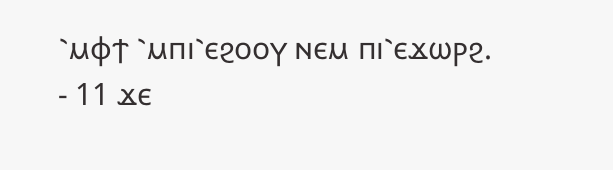⳿ⲙⲫϯ ⳿ⲙⲡⲓ⳿ⲉϩⲟⲟⲩ ⲛⲉⲙ ⲡⲓ⳿ⲉϫⲱⲣϩ.
- 11 ϫⲉ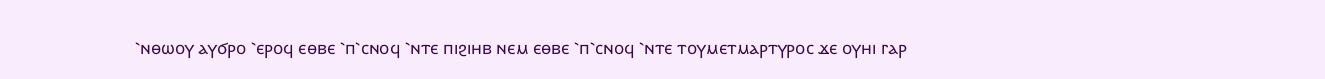⳿ⲛⲑⲱⲟⲩ ⲁⲩϭⲣⲟ ⳿ⲉⲣⲟϥ ⲉⲑⲃⲉ ⳿ⲡ⳿ⲥⲛⲟϥ ⳿ⲛⲧⲉ ⲡⲓϩⲓⲏⲃ ⲛⲉⲙ ⲉⲑⲃⲉ ⳿ⲡ⳿ⲥⲛⲟϥ ⳿ⲛⲧⲉ ⲧⲟⲩⲙⲉⲧⲙⲁⲣⲧⲩⲣⲟⲥ ϫⲉ ⲟⲩⲏⲓ ⲅⲁⲣ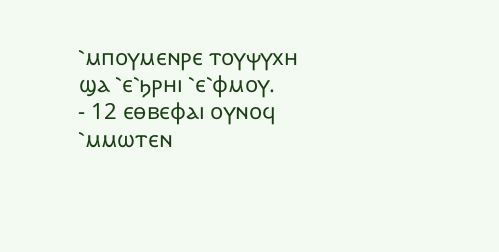⳿ⲙⲡⲟⲩⲙⲉⲛⲣⲉ ⲧⲟⲩⲯⲩⲭⲏ ϣⲁ ⳿ⲉ⳿ϧⲣⲏⲓ ⳿ⲉ⳿ⲫⲙⲟⲩ.
- 12 ⲉⲑⲃⲉⲫⲁⲓ ⲟⲩⲛⲟϥ ⳿ⲙⲙⲱⲧⲉⲛ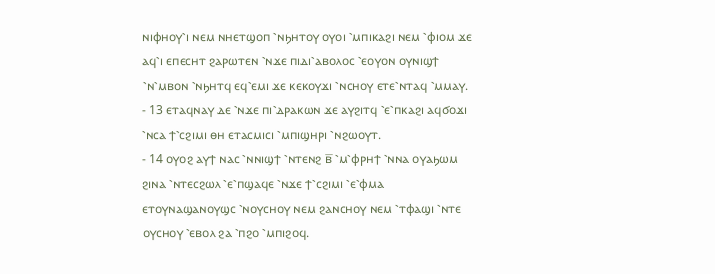ⲛⲓⲫⲏⲟⲩ⳿ⲓ ⲛⲉⲙ ⲛⲏⲉⲧϣⲟⲡ ⳿ⲛϧⲏⲧⲟⲩ ⲟⲩⲟⲓ ⳿ⲙⲡⲓⲕⲁϩⲓ ⲛⲉⲙ ⳿ⲫⲓⲟⲙ ϫⲉ ⲁϥ⳿ⲓ ⲉⲡⲉⲥⲏⲧ ϩⲁⲣⲱⲧⲉⲛ ⳿ⲛϫⲉ ⲡⲓⲇⲓ⳿ⲁⲃⲟⲗⲟⲥ ⳿ⲉⲟⲩⲟⲛ ⲟⲩⲛⲓϣϯ ⳿ⲛ⳿ⲙⲃⲟⲛ ⳿ⲛϧⲏⲧϥ ⲉϥ⳿ⲉⲙⲓ ϫⲉ ⲕⲉⲕⲟⲩϫⲓ ⳿ⲛⲥⲏⲟⲩ ⲉⲧⲉ⳿ⲛⲧⲁϥ ⳿ⲙⲙⲁⲩ.
- 13 ⲉⲧⲁϥⲛⲁⲩ ⲇⲉ ⳿ⲛϫⲉ ⲡⲓ⳿ⲇⲣⲁⲕⲱⲛ ϫⲉ ⲁⲩϩⲓⲧϥ ⳿ⲉ⳿ⲡⲕⲁϩⲓ ⲁϥϭⲟϫⲓ ⳿ⲛⲥⲁ ϯ⳿ⲥϩⲓⲙⲓ ⲑⲏ ⲉⲧⲁⲥⲙⲓⲥⲓ ⳿ⲙⲡⲓϣⲏⲣⲓ ⳿ⲛϩⲱⲟⲩⲧ.
- 14 ⲟⲩⲟϩ ⲁⲩϯ ⲛⲁⲥ ⳿ⲛⲛⲓϣϯ ⳿ⲛⲧⲉⲛϩ ⲃ̅ ⳿ⲙ⳿ⲫⲣⲏϯ ⳿ⲛⲛⲁ ⲟⲩⲁϧⲱⲙ ϩⲓⲛⲁ ⳿ⲛⲧⲉⲥϩⲱⲗ ⳿ⲉ⳿ⲡϣⲁϥⲉ ⳿ⲛϫⲉ ϯ⳿ⲥϩⲓⲙⲓ ⳿ⲉ⳿ⲫⲙⲁ ⲉⲧⲟⲩⲛⲁϣⲁⲛⲟⲩϣⲥ ⳿ⲛⲟⲩⲥⲏⲟⲩ ⲛⲉⲙ ϩⲁⲛⲥⲏⲟⲩ ⲛⲉⲙ ⳿ⲧⲫⲁϣⲓ ⳿ⲛⲧⲉ ⲟⲩⲥⲏⲟⲩ ⳿ⲉⲃⲟⲗ ϩⲁ ⳿ⲡϩⲟ ⳿ⲙⲡⲓϩⲟϥ.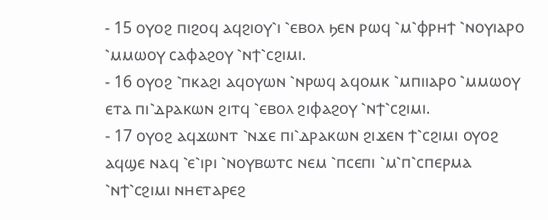- 15 ⲟⲩⲟϩ ⲡⲓϩⲟϥ ⲁϥϩⲓⲟⲩ⳿ⲓ ⳿ⲉⲃⲟⲗ ϧⲉⲛ ⲣⲱϥ ⳿ⲙ⳿ⲫⲣⲏϯ ⳿ⲛⲟⲩⲓⲁⲣⲟ ⳿ⲙⲙⲱⲟⲩ ⲥⲁⲫⲁϩⲟⲩ ⳿ⲛϯ⳿ⲥϩⲓⲙⲓ.
- 16 ⲟⲩⲟϩ ⳿ⲡⲕⲁϩⲓ ⲁϥⲟⲩⲱⲛ ⳿ⲛⲣⲱϥ ⲁϥⲟⲙⲕ ⳿ⲙⲡⲓⲓⲁⲣⲟ ⳿ⲙⲙⲱⲟⲩ ⲉⲧⲁ ⲡⲓ⳿ⲇⲣⲁⲕⲱⲛ ϩⲓⲧϥ ⳿ⲉⲃⲟⲗ ϩⲓⲫⲁϩⲟⲩ ⳿ⲛϯ⳿ⲥϩⲓⲙⲓ.
- 17 ⲟⲩⲟϩ ⲁϥϫⲱⲛⲧ ⳿ⲛϫⲉ ⲡⲓ⳿ⲇⲣⲁⲕⲱⲛ ϩⲓϫⲉⲛ ϯ⳿ⲥϩⲓⲙⲓ ⲟⲩⲟϩ ⲁϥϣⲉ ⲛⲁϥ ⳿ⲉ⳿ⲓⲣⲓ ⳿ⲛⲟⲩⲃⲱⲧⲥ ⲛⲉⲙ ⳿ⲡⲥⲉⲡⲓ ⳿ⲙ⳿ⲡ⳿ⲥⲡⲉⲣⲙⲁ ⳿ⲛϯ⳿ⲥϩⲓⲙⲓ ⲛⲏⲉⲧⲁⲣⲉϩ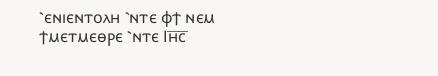⳿ⲉⲛⲓⲉⲛⲧⲟⲗⲏ ⳿ⲛⲧⲉ ⲫϯ ⲛⲉⲙ ϯⲙⲉⲧⲙⲉⲑⲣⲉ ⳿ⲛⲧⲉ Ⲓⲏ̅ⲥ̅